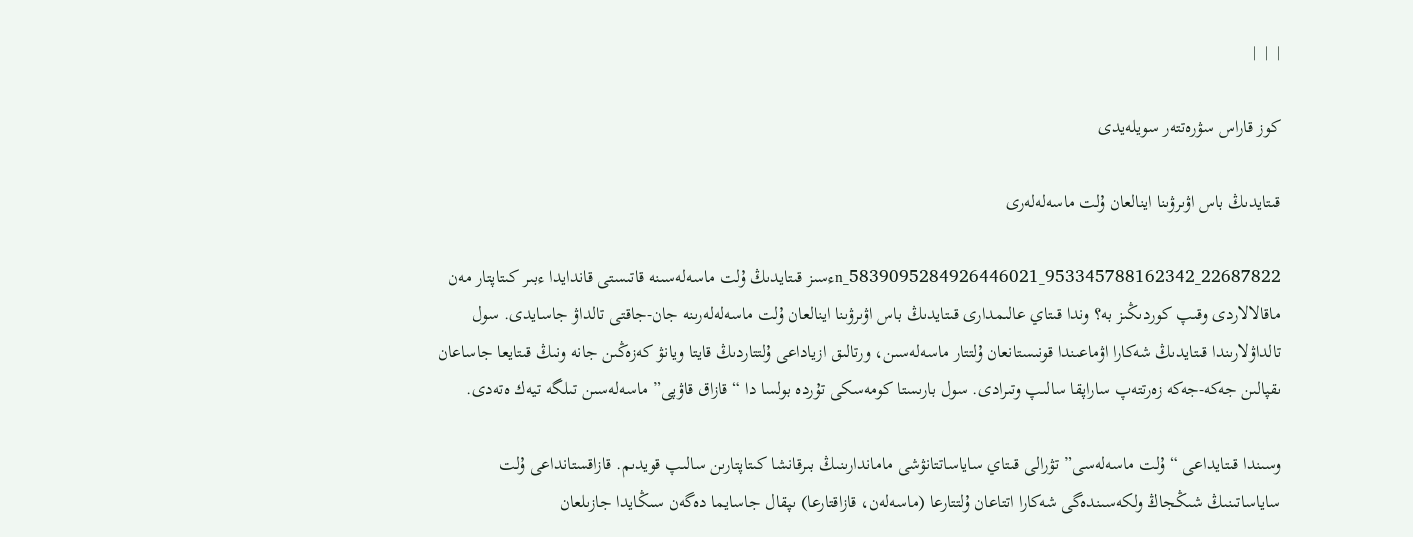|  |  |

كوز قاراس سۋرەتتەر سويلەيدى

قىتايدىڭ باس اۋىرۋىنا اينالعان ۇلت ماسەلەلەرى

22687822_953345788162342_5839095284926446021_nءسىز قىتايدىڭ ۇلت ماسەلەسىنە قاتىستى قاندايدا ءبىر كىتاپتار مەن ماقالالاردى وقىپ كوردىڭىز بە؟ وندا قىتاي عالىمدارى قىتايدىڭ باس اۋىرۋىنا اينالعان ۇلت ماسەلەلەرىنە جان-جاقتى تالداۋ جاسايدى. سول تالداۋلارىندا قىتايدىڭ شەكارا اۋماعىندا قونىستانعان ۇلتتار ماسەلەسىن، ورتالىق ازياداعى ۇلتتاردىڭ قايتا ويانۋ كەزەڭىن جانە ونىڭ قىتايعا جاساعان ىقپالىن جەكە-جەكە زەرتتەپ ساراپقا سالىپ وتىرادى. سول بارىستا كومەسكى تۇردە بولسا دا “قازاق قاۋپى” ماسەلەسىن تىلگە تيەك ەتەدى.

وسىندا قىتايداعى “ۇلت ماسەلەسى” تۋرالى قىتاي ساياساتتانۋشى ماماندارىنىڭ بىرقانشا كىتاپتارىن سالىپ قويدىم. قازاقستانداعى ۇلت ساياساتىنىڭ شىڭجاڭ ولكەسىندەگى شەكارا اتتاعان ۇلتتارعا (ماسەلەن، قازاقتارعا) ىپقال جاسايما دەگەن سىڭايدا جازىلعان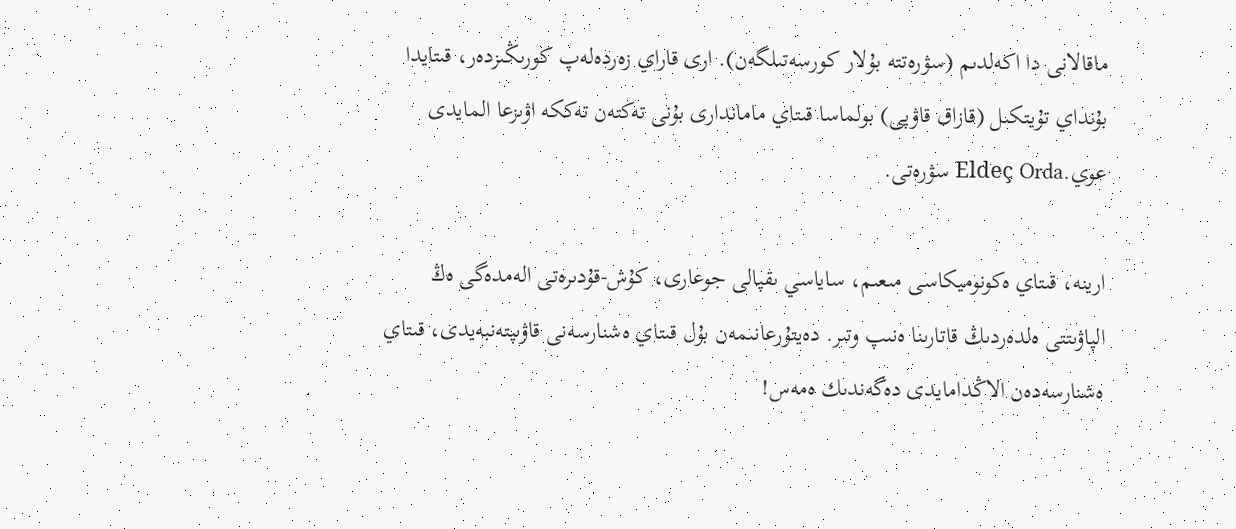ماقالانى دا اكەلدىم (سۋرەتتە بۇلار كورسەتىلگەن). ارى قاراي زەردەلەپ كورىڭىزدەر، قىتايدا بۇنداي تۇيتكىل (قازاق قاۋپى) بولماسا قىتاي ماماندارى بۇنى تەكتەن تەككە اۋىزعا المايدى عوي.Eldeç Orda سۋرەتى.

ارينە، قىتاي ەكونوميكاسى مىعىم، ساياسي ىقپالى جوعارى، كۇش-قۇدىرەتى الەمدەگى ەڭ الپاۋىتتى ەلدەردىڭ قاتارىنا ەنىپ وتىر. دەيتۇرعانىمەن بۇل قىتاي ەشنارسەنى قاۋىپتەنبەيدى، قىتاي ەشنارسەدەن الاڭدامايدى دەگەندىك ەمەس!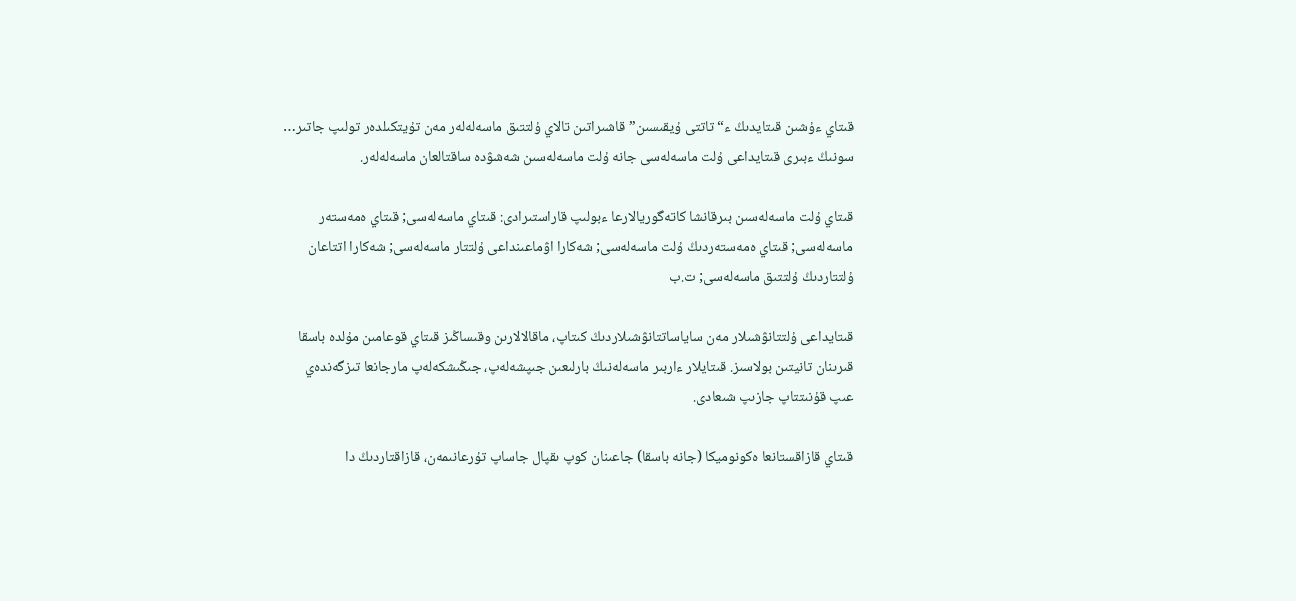قىتاي ءۇشىن قىتايدىڭ ء“تاتتى ۇيقىسىن” قاشىراتىن تالاي ۇلتتىق ماسەلەلەر مەن تۇيتكىلدەر تولىپ جاتىر… سونىڭ ءبىرى قىتايداعى ۇلت ماسەلەسى جانە ۇلت ماسەلەسىن شەشۋدە ساقتالعان ماسەلەلەر.

قىتاي ۇلت ماسەلەسىن بىرقانشا كاتەگوريالارعا ءبولىپ قاراستىرادى: قىتاي ماسەلەسى; قىتاي ەمەستەر ماسەلەسى; قىتاي ەمەستەردىڭ ۇلت ماسەلەسى; شەكارا اۋماعىنداعى ۇلتتار ماسەلەسى; شەكارا اتتاعان ۇلتتاردىڭ ۇلتتىق ماسەلەسى; ت.ب

قىتايداعى ۇلتتانۋشىلار مەن ساياساتتانۋشىلاردىڭ كىتاپ، ماقالالارىن وقىساڭىز قىتاي قوعامىن مۇلدە باسقا قىرىنان تانيتىن بولاسىز. قىتايلار ءاربىر ماسەلەنىڭ بارلىعىن جىپشەلەپ، جىڭىشكەلەپ مارجانعا تىزگەندەي عىپ قۇنىتتاپ جازىپ شىعادى.

قىتاي قازاقستانعا ەكونوميكا (جانە باسقا) جاعىنان كوپ ىقپال جاساپ تۇرعانىمەن، قازاقتاردىڭ دا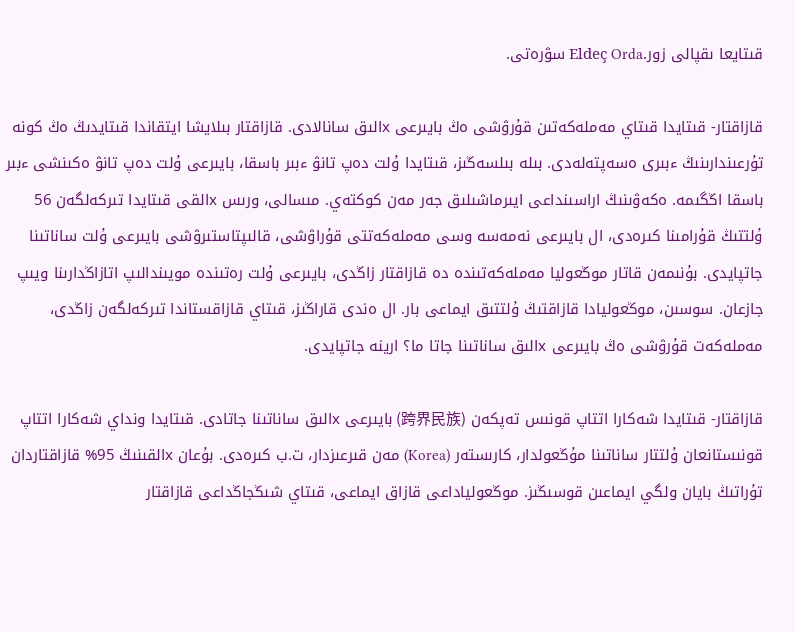قىتايعا ىقپالى زور.Eldeç Orda سۋرەتى.

قازاقتار- قىتايدا قىتاي مەملەكەتىن قۇرۋشى ەڭ بايىرعى xالىق سانالادى. قازاقتار بىلايشا ايتقاندا قىتايدىڭ ەڭ كونە تۇرعىندارىنىڭ ءبىرى ەسەپتەلەدى. بىلە بىلسەڭىز، قىتايدا ۇلت دەپ تانۋ ءبىر باسقا، بايىرعى ۇلت دەپ تانۋ ەكىنشى ءبىر باسقا اڭگىمە. ەكەۋىنىڭ اراسىنداعى ايىرماشىلىق جەر مەن كوكتەي. مىسالى، ورىس xالقى قىتايدا تىركەلگەن 56 ۇلتتىڭ قۇرامىنا كىرەدى، ال بايىرعى نەمەسە وسى مەملەكەتتى قۇراۋشى، قالىپتاستىرۋشى بايىرعى ۇلت ساناتىنا جاتپايدى. بۇنىمەن قاتار موڭعوليا مەملەكەتىندە دە قازاقتار زاڭدى، بايىرعى ۇلت رەتىندە مويىندالىپ اتازاڭدارىنا ويىپ جازعان. سوسىن، موڭعوليادا قازاقتىڭ ۇلتتىق ايماعى بار. ال ەندى قاراڭىز، قىتاي قازاقستاندا تىركەلگەن زاڭدى، مەملەكەت قۇرۋشى ەڭ بايىرعى xالىق ساناتىنا جاتا ما؟ ارينە جاتپايدى.

قازاقتار- قىتايدا شەكارا اتتاپ قونىس تەپكەن (跨界民族) بايىرعى xالىق ساناتىنا جاتادى. قىتايدا ونداي شەكارا اتتاپ قونىستانعان ۇلتتار ساناتىنا مۇڭعولدار، كارىستەر (Korea) مەن قىرعىزدار، ت.ب كىرەدى. بۇعان xالقىنىڭ 95% قازاقتاردان تۇراتىڭ بايان ولگي ايماعىن قوسىڭىز. موڭعولياداعى قازاق ايماعى، قىتاي شىڭجاڭداعى قازاقتار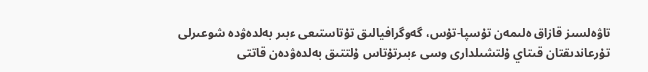تاۋەلسىز قازاق ەلىمەن تۇسپا-تۇس، گەوگرافيالىق تۇتاستىعى ءبىر بەلدەۋدە شوعىرلى تۇرعاندىقتان قىتاي ۇلتشىلدارى وسى ءبىرتۇتاس ۇلتتىق بەلدەۋدەن قاتتى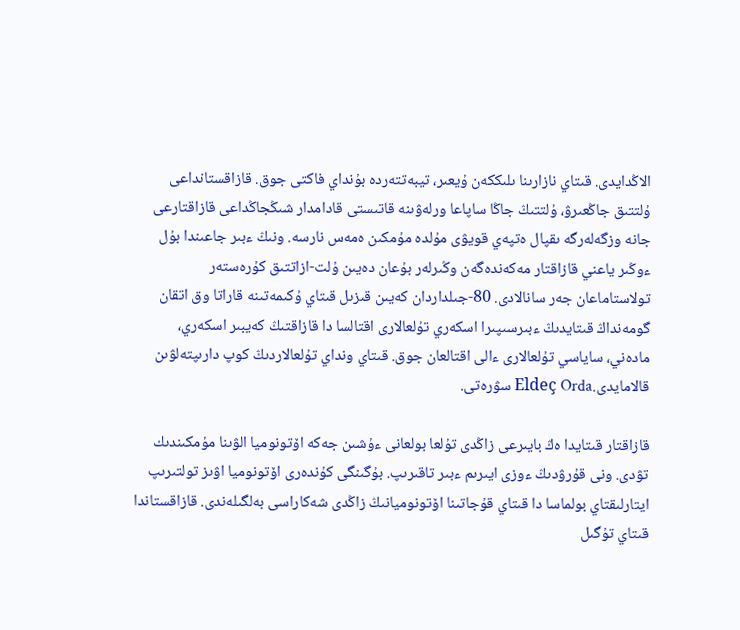الاڭدايدى. قىتاي نازارىنا ىلىككەن ۇيعىر، تيبەتتەردە بۇنداي فاكتى جوق. قازاقستانداعى ۇلتتىق جاڭعىرۋ، ۇلتتىڭ جاڭا ساپاعا ورلەۋىنە قاتىستى قادامدار شىڭجاڭداعى قازاقتارعى جانە وزگەلەرگە ىقپال ەتپەي قويۋى مۇلدە مۇمكىن ەمەس نارسە. ونىڭ ءبىر جاعىندا بۇل ءوڭىر ياعني قازاقتار مەكەندەگەن وڭىرلەر بۇعان دەيىن ۇلت-ازاتتىق كۇرەستەر تولاستاماعان جەر سانالادى. 80-جىلداردان كەيىن قىزىل قىتاي ۇكىمەتىنە قاراتا وق اتقان گومەنداڭ قىتايدىڭ ءبىرسىپىرا اسكەري تۇلعالارى اقتالسا دا قازاقتىڭ كەيبىر اسكەري، مادەني، ساياسي تۇلعالارى ءالى اقتالعان جوق. قىتاي ونداي تۇلعالاردىڭ كوپ دارىپتەلۋىن قالامايدى.Eldeç Orda سۋرەتى.

قازاقتار قىتايدا ەڭ بايىرعى زاڭدى تۇلعا بولعانى ءۇشىن جەكە اۆتونوميا الۋىنا مۇمكىندىك تۋدى. ونى قۇرۋدىڭ ءوزى ايىرىم ءبىر تاقىرىپ. بۇگىنگى كۇندەرى اۆتونوميا اۋىز تولتىرىپ ايتارلىقتاي بولماسا دا قىتاي قۇجاتىنا اۆتونوميانىڭ زاڭدى شەكاراسى بەلگىلەندى. قازاقستاندا قىتاي تۇگىل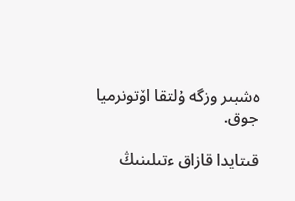ەشبىر وزگە ۇلتقا اۆتونرميا جوق.

قىتايدا قازاق ءتىلىنىڭ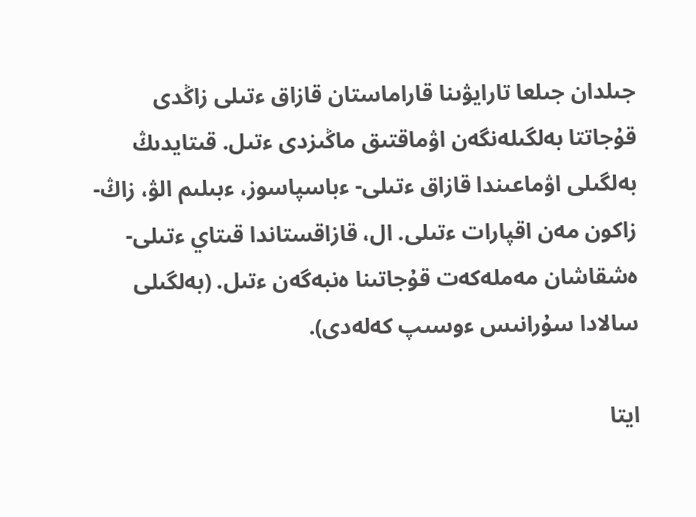جىلدان جىلعا تارايۋىنا قاراماستان قازاق ءتىلى زاڭدى قۇجاتتا بەلگىلەنگەن اۋماقتىق ماڭىزدى ءتىل. قىتايدىڭ بەلگىلى اۋماعىندا قازاق ءتىلى- ءباسپاسوز، ءبىلىم الۋ، زاڭ-زاكون مەن اقپارات ءتىلى. ال، قازاقستاندا قىتاي ءتىلى- ەشقاشان مەملەكەت قۇجاتىنا ەنبەگەن ءتىل. (بەلگىلى سالادا سۇرانىس ءوسىپ كەلەدى).

ايتا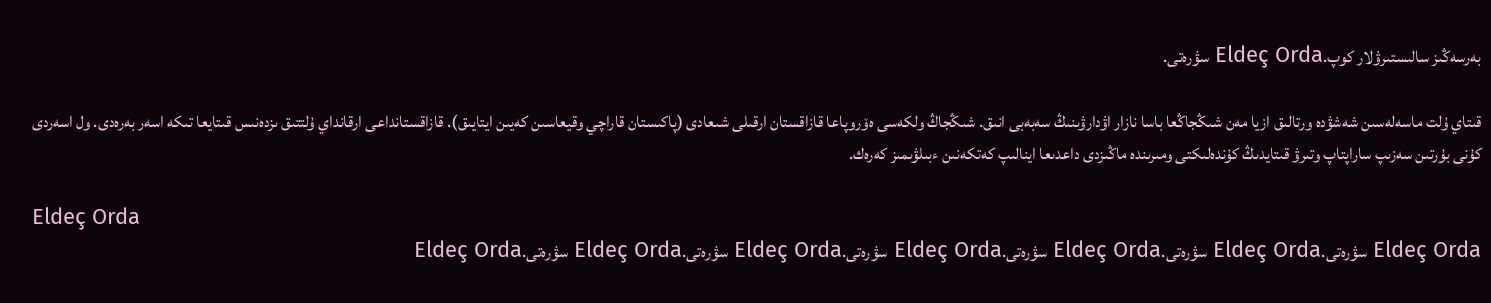بەرسەڭىز سالىستىرۋلار كوپ.Eldeç Orda سۋرەتى.

قىتاي ۇلت ماسەلەسىن شەشۋدە ورتالىق ازيا مەن شىڭجاڭعا باسا نازار اۋدارۋىنىڭ سەبەبى انىق. شىڭجاڭ ولكەسى ەۆروپاعا قازاقستان ارقىلى شىعادى (پاكىستان قاراچي وقيعاسىن كەيىن ايتايىق). قازاقستانداعى ارقانداي ۇلتتىق ىزدەنىس قىتايعا تىكە اسەر بەرەدى. ول اسەردى كۇنى بۇرتىن سەزىپ ساراپتاپ وتىرۋ قىتايدىڭ كۇندەلىكتى ومىرىندە ماڭىزدى داعدىعا اينالىپ كەتكەنىن ءبىلۋىمىز كەرەك.

Eldeç Orda
Eldeç Orda سۋرەتى.Eldeç Orda سۋرەتى.Eldeç Orda سۋرەتى.Eldeç Orda سۋرەتى.Eldeç Orda سۋرەتى.Eldeç Orda سۋرەتى.Eldeç Orda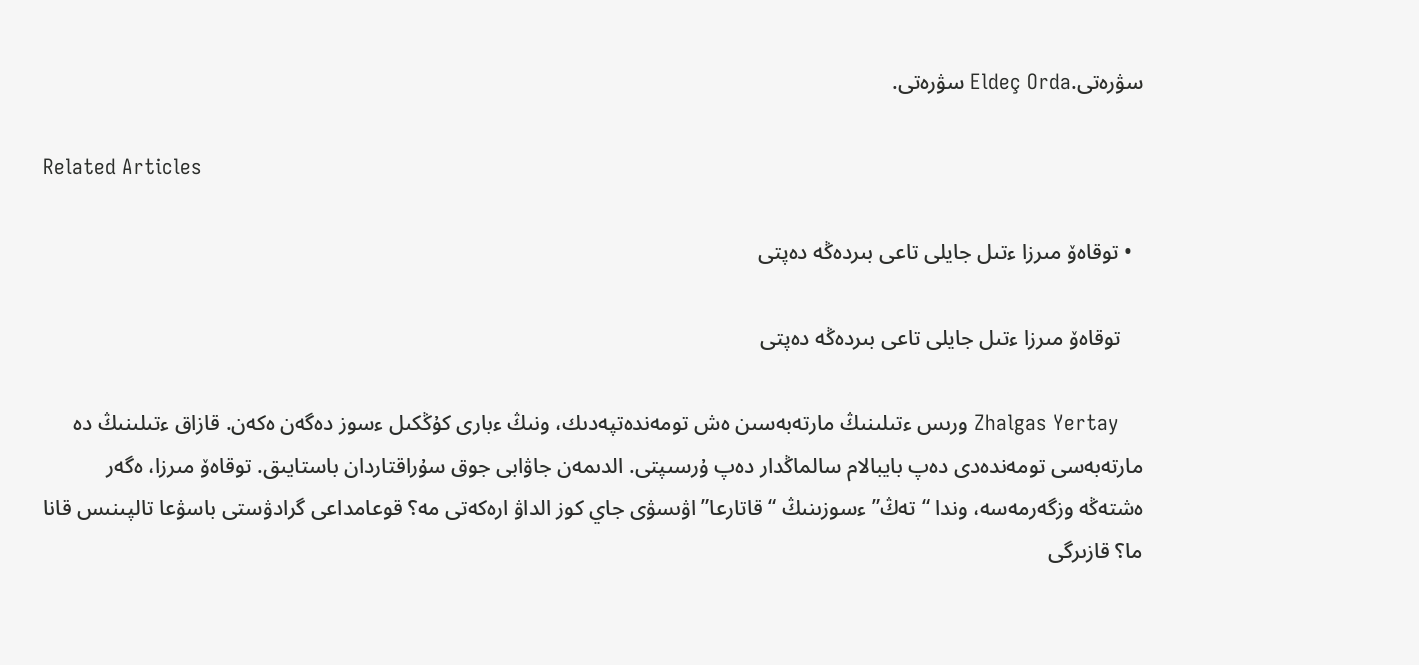سۋرەتى.Eldeç Orda سۋرەتى.

Related Articles

  • توقاەۆ مىرزا ءتىل جايلى تاعى بىردەڭە دەپتى

    توقاەۆ مىرزا ءتىل جايلى تاعى بىردەڭە دەپتى

    Zhalgas Yertay ورىس ءتىلىنىڭ مارتەبەسىن ەش تومەندەتپەدىك، ونىڭ ءبارى كۇڭكىل ءسوز دەگەن ەكەن. قازاق ءتىلىنىڭ دە مارتەبەسى تومەندەدى دەپ بايبالام سالماڭدار دەپ ۇرسىپتى. الدىمەن جاۋابى جوق سۇراقتاردان باستايىق. توقاەۆ مىرزا، ەگەر ەشتەڭە وزگەرمەسە، وندا “تەڭ” ءسوزىنىڭ “قاتارعا” اۋىسۋى جاي كوز الداۋ ارەكەتى مە؟ قوعامداعى گرادۋستى باسۋعا تالپىنىس قانا ما؟ قازىرگى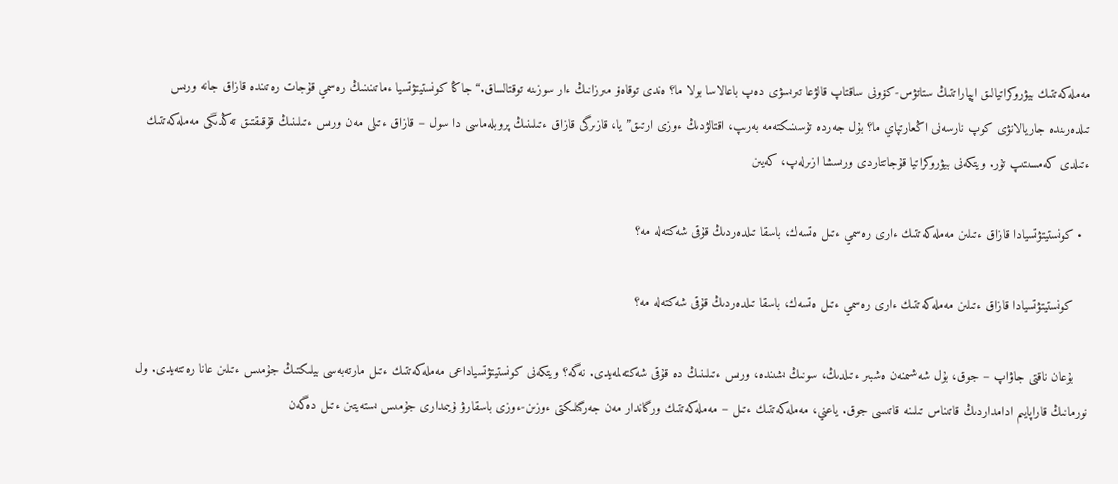مەملەكەتتىك بيۋروكراتيالىق اپپاراتتىڭ ستاتۋس-كۆونى ساقتاپ قالۋعا تىرىسۋى دەپ باعالاسا بولا ما؟ ەندى توقاەۆ مىرزانىڭ ءار سوزىنە توقتالساق.“جاڭا كونستيتۋتسيا ءماتىنىنىڭ رەسمي قۇجات رەتىندە قازاق جانە ورىس تىلدەرىندە جاريالانۋى كوپ نارسەنى اڭعارتپاي ما؟ بۇل جەردە تۇسىنىكتەمە بەرىپ، اقتالۋدىڭ ءوزى ارتىق”يا، قازىرگى قازاق ءتىلىنىڭ پروبلەماسى دا سول – قازاق ءتىلى مەن ورىس ءتىلىنىڭ قۇقىقتىق تەڭدىگى مەملەكەتتىك ءتىلدى كەمسىتىپ تۇر. ويتكەنى بيۋروكراتيا قۇجاتتاردى ورىسشا ازىرلەپ، كەيىن

  • كونستيتۋتسيادا قازاق ءتىلىن مەملەكەتتىك ءارى رەسمي ءتىل ەتسەك، باسقا تىلدەردىڭ قۇقى شەكتەلە مە؟

    كونستيتۋتسيادا قازاق ءتىلىن مەملەكەتتىك ءارى رەسمي ءتىل ەتسەك، باسقا تىلدەردىڭ قۇقى شەكتەلە مە؟

    بۇعان ناقتى جاۋاپ – جوق، بۇل شەشىمنەن ەشبىر ءتىلدىڭ، سونىڭ ىشىندە، ورىس ءتىلىنىڭ دە قۇقى شەكتەلمەيدى. نەگە؟ ويتكەنى كونستيتۋتسياداعى مەملەكەتتىك ءتىل مارتەبەسى بيلىكتىڭ جۇمىس ءتىلىن عانا رەتتەيدى. ول نورمانىڭ قاراپايىم ادامداردىڭ قاتىناس تىلىنە قاتىسى جوق. ياعني، مەملەكەتتىك ءتىل – مەملەكەتتىك ورگاندار مەن جەرگىلىكتى ءوزىن-ءوزى باسقارۋ ۇيىمدارى جۇمىس ىستەيتىن ءتىل دەگەن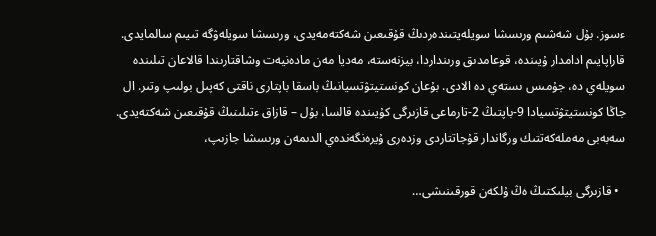ءسوز. بۇل شەشىم ورىسشا سويلەيتىندەردىڭ قۇقىعىن شەكتەمەيدى، ورىسشا سويلەۋگە تىيىم سالمايدى. قاراپايىم ادامدار ۇيىندە، قوعامدىق ورىنداردا، بيزنەستە، مەديا مەن مادەنيەت وشاقتارىندا قالاعان تىلىندە سويلەي دە، جۇمىس ىستەي دە الادى. بۇعان كونستيتۋتسيانىڭ باسقا باپتارى ناقتى كەپىل بولىپ وتىر. ال جاڭا كونستيتۋتسيادا 9-باپتىڭ 2-تارماعى قازىرگى كۇيىندە قالسا، بۇل – قازاق ءتىلىنىڭ قۇقىعىن شەكتەيدى. سەبەبى مەملەكەتتىك ورگاندار قۇجاتتاردى وزدەرى ۇيرەنگەندەي الدىمەن ورىسشا جازىپ،

  • قازىرگى بيلىكتىڭ ەڭ ۇلكەن قورقىنىشى…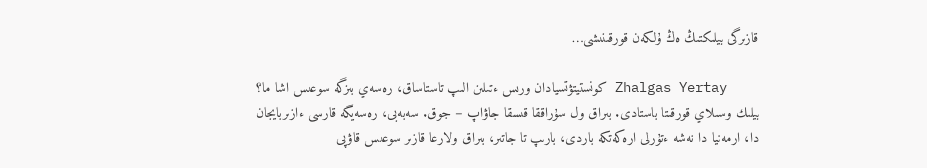قازىرگى بيلىكتىڭ ەڭ ۇلكەن قورقىنىشى…

    Zhalgas Yertay كونستيتۋتسيادان ورىس ءتىلىن الىپ تاستاساق، رەسەي بىزگە سوعىس اشا ما؟ بيلىك وسىلاي قورقىتا باستادى. بىراق ول سۇراققا قىسقا جاۋاپ – جوق. سەبەبى، رەسەيگە قارسى ءازىربايجان دا، ارمەنيا دا نەشە ءتۇرلى ارەكەتكە باردى، بارىپ تا جاتىر، بىراق ولارعا قازىر سوعىس قاۋپى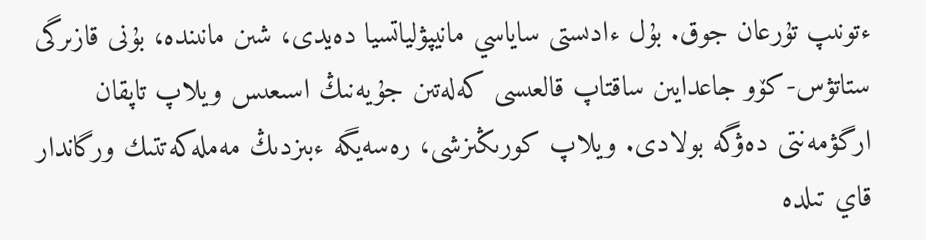ءتونىپ تۇرعان جوق. بۇل ءادىستى ساياسي مانيپۋلياتسيا دەيدى، شىن مانىندە، بۇنى قازىرگى ستاتۋس-كۆو جاعدايىن ساقتاپ قالعىسى كەلەتىن جۇيەنىڭ اسىعىس ويلاپ تاپقان ارگۋمەنتى دەۋگە بولادى. ويلاپ كورىڭىزشى، رەسەيگە ءبىزدىڭ مەملەكەتتىك ورگاندار قاي تىلدە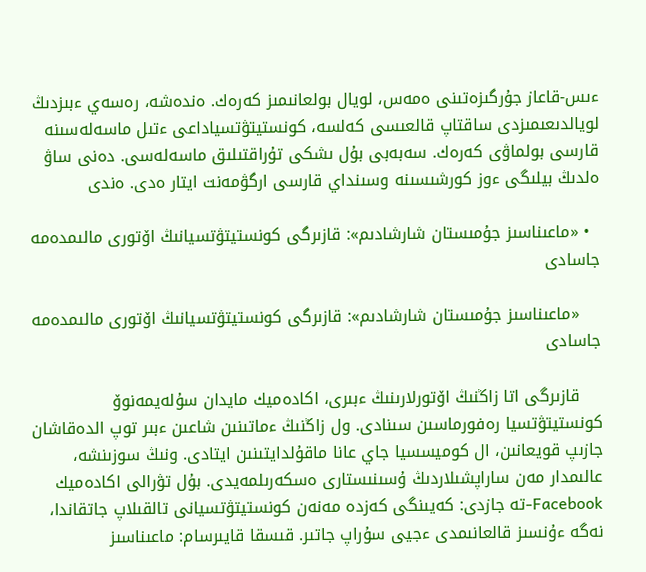ءىس-قاعاز جۇرگىزەتىنى ەمەس، لويال بولعانىمىز كەرەك. ەندەشە، رەسەي ءبىزدىڭ لويالدىعىمىزدى ساقتاپ قالعىسى كەلسە، كونستيتۋتسياداعى ءتىل ماسەلەسىنە قارسى بولماۋى كەرەك. سەبەبى بۇل ىشكى تۇراقتىلىق ماسەلەسى. دەنى ساۋ ەلدىڭ بيلىگى ءوز كورشىسىنە وسىنداي قارسى ارگۋمەنت ايتار ەدى. ەندى

  • «ماعىناسىز جۇمىستان شارشادىم»: قازىرگى كونستيتۋتسيانىڭ اۆتورى مالىمدەمە جاسادى

    «ماعىناسىز جۇمىستان شارشادىم»: قازىرگى كونستيتۋتسيانىڭ اۆتورى مالىمدەمە جاسادى

    قازىرگى اتا زاڭنىڭ اۆتورلارىنىڭ ءبىرى، اكادەميك مايدان سۇلەيمەنوۆ كونستيتۋتسيا رەفورماسىن سىنادى. ول زاڭنىڭ ءماتىنىن شاعىن ءبىر توپ الدەقاشان جازىپ قويعانىن، ال كوميسسيا جاي عانا ماقۇلدايتىنىن ايتادى. ونىڭ سوزىنشە، عالىمدار مەن ساراپشىلاردىڭ ۇسىنىستارى ەسكەرىلمەيدى. بۇل تۋرالى اكادەميك Facebook-تە جازدى: كەيىنگى كەزدە مەنەن كونستيتۋتسيانى تالقىلاپ جاتقاندا، نەگە ءۇنسىز قالعانىمدى ءجيى سۇراپ جاتىر. قىسقا قايىرسام: ماعىناسىز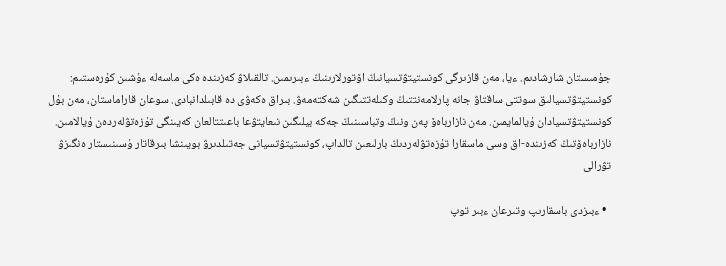جۇمىستان شارشادىم. ءيا، مەن قازىرگى كونستيتۋتسيانىڭ اۆتورلارىنىڭ ءبىرىمىن. تالقىلاۋ كەزىندە ەكى ماسەلە ءۇشىن كۇرەستىم: كونستيتۋتسيالىق سوتتى ساقتاۋ جانە پارلامەنتتىڭ وكىلەتتىگىن شەكتەمەۋ. بىراق ەكەۋى دە قابىلدانبادى. سوعان قاراماستان، مەن بۇل كونستيتۋتسيادان ۇيالمايمىن. مەن نازارباەۆ پەن ونىڭ وتباسىنىڭ جەكە بيلىگىن نىعايتۋعا باعىتتالعان كەيىنگى تۇزەتۋلەردەن ۇيالامىن. نازارباەۆتىڭ كەزىندە-اق وسى ماسقارا تۇزەتۋلەردىڭ بارلىعىن تالداپ، كونستيتۋتسيانى جەتىلدىرۋ بويىنشا بىرقاتار ۇسىنىستار ەنگىزۋ تۋرالى

  • ءبىزدى باسقارىپ وتىرعان ءبىر توپ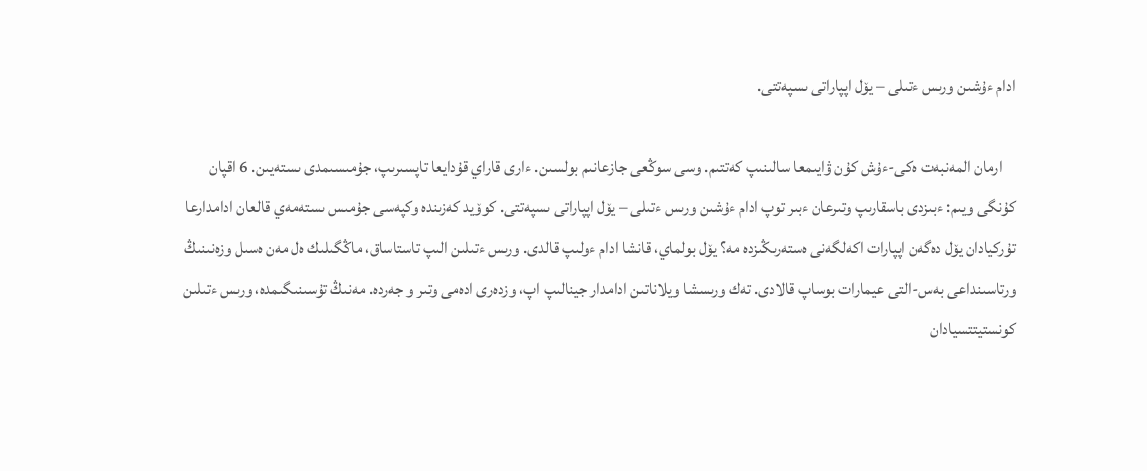ادام ءۇشىن ورىس ءتىلى – يۆل اپپاراتى ىسپەتتى.

    ارمان المەنبەت ەكى-ءۇش كۇن ۋايىمعا سالىنىپ كەتتىم. وسى سوڭعى جازعانىم بولسىن. ءارى قاراي قۇدايعا تاپسىرىپ، جۇمىسىمدى ىستەيىن. 6 اقپان كۇنگى ويىم: ءبىزدى باسقارىپ وتىرعان ءبىر توپ ادام ءۇشىن ورىس ءتىلى – يۆل اپپاراتى ىسپەتتى. كوۆيد كەزىندە وكپەسى جۇمىس ىستەمەي قالعان ادامدارعا تۇركيادان يۆل دەگەن اپپارات اكەلگەنى ەستەرىڭىزدە مە؟ يۆل بولماي، قانشا ادام ءولىپ قالدى. ورىس ءتىلىن الىپ تاستاساق، ماڭگىلىك ەل مەن ەسىل وزەنىنىڭ ورتاسىنداعى بەس-التى عيمارات بوساپ قالادى. تەك ورىسشا ويلاناتىن ادامدار جينالىپ اپ، وزدەرى ادەمى وتىر و جەردە. مەنىڭ تۇسىنىگىمدە، ورىس ءتىلىن كونستيتتسيادان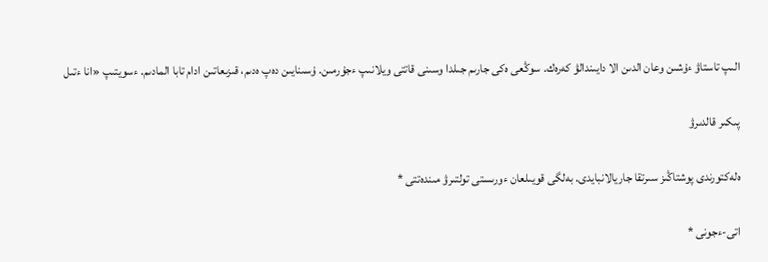الىپ تاستاۋ ءۇشىن وعان الدىن الا دايىندالۋ كەرەك. سوڭعى ەكى جارىم جىلدا وسىنى قاتتى ويلانىپ ءجۇرمىن. ۇسىنايىن دەپ ەدىم، قىزىعاتىن ادام تابا المادىم. ءسويتىپ «انا ءتىل

پىكىر قالدىرۋ

ەلەكتورندى پوشتاڭىز سىرتقا جاريالانبايدى. بەلگى قويىلعان ءورىستى تولتىرۋ مىندەتتى *

اتى-ءجونى *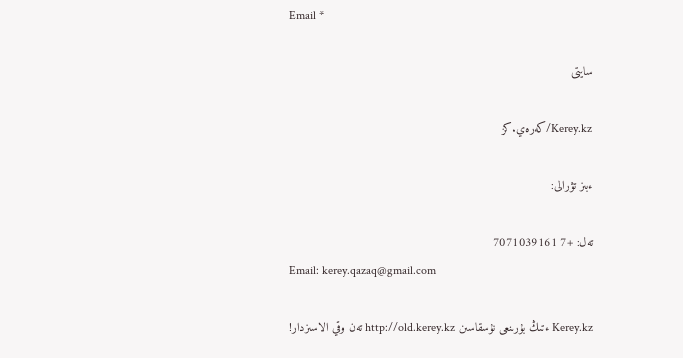Email *

سايتى

Kerey.kz/كەرەي.كز

ءبىز تۋرالى:

تەل: +7 7071039161
Email: kerey.qazaq@gmail.com

Kerey.kz ءتىڭ بۇرىنعى نۇسقاسىن http://old.kerey.kz تەن وقي الاسىزدار!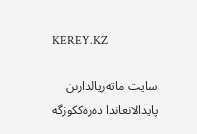KEREY.KZ

سايت ماتەريالدارىن پايدالانعاندا دەرەككوزگە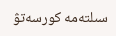سىلتەمە كورسەتۋ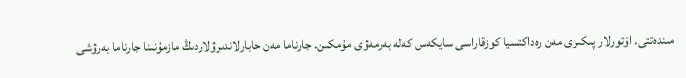مىندەتتى. اۆتورلار پىكىرى مەن رەداكتسيا كوزقاراسى سايكەس كەلە بەرمەۋى مۇمكىن. جارناما مەن حابارلاندىرۋلاردىڭ مازمۇنىنا جارناما بەرۋشى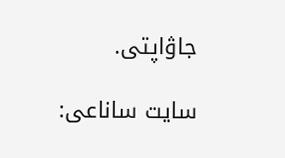جاۋاپتى.

سايت ساناعى: